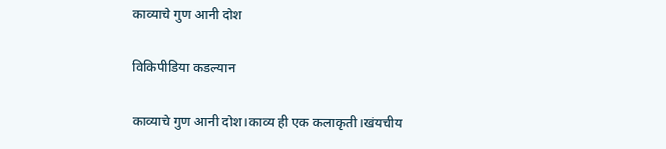काव्याचे गुण आनी दोश

विकिपीडिया कडल्यान

काव्याचे गुण आनी दोश।काव्य ही एक कलाकृती।खंयचीय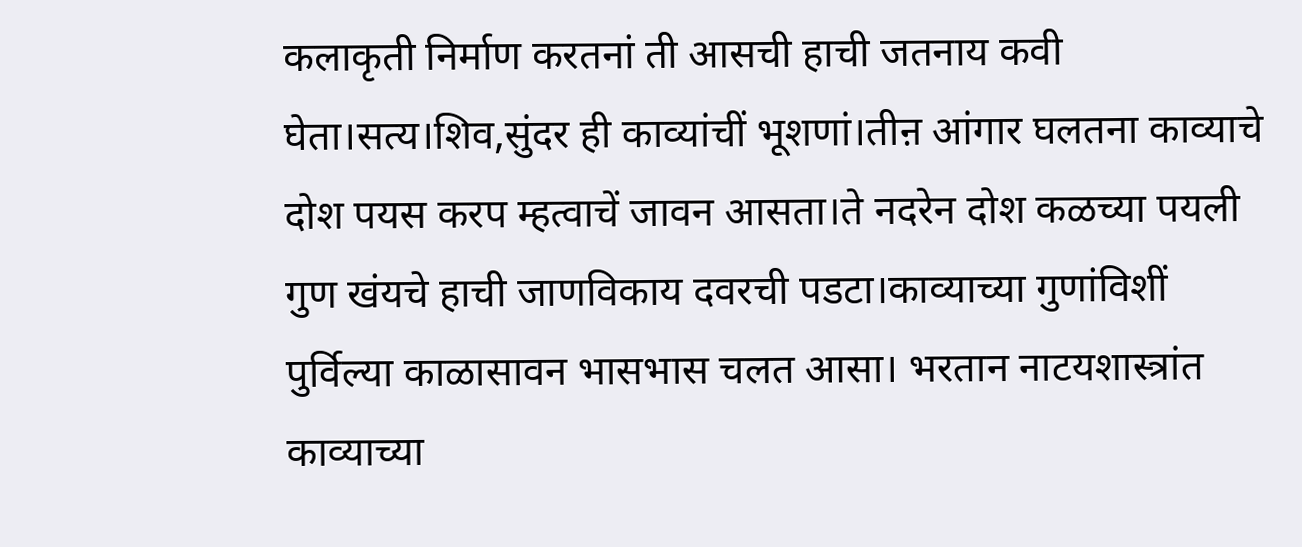कलाकृती निर्माण करतनां ती आसची हाची जतनाय कवी घेता।सत्य।शिव,सुंदर ही काव्यांचीं भूशणां।तीऩ आंगार घलतना काव्याचे दोश पयस करप म्हत्वाचें जावन आसता।ते नदरेन दोश कळच्या पयली गुण खंयचे हाची जाणविकाय दवरची पडटा।काव्याच्या गुणांविशीं पुर्विल्या काळासावन भासभास चलत आसा। भरतान नाटयशास्त्रांत काव्याच्या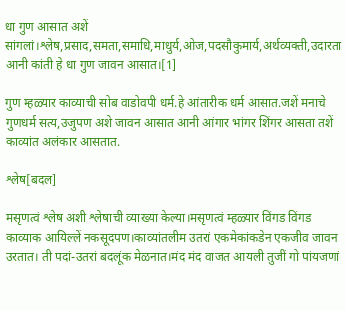धा गुण आसात अशें सांगलां।श्लेष,प्रसाद,समता,समाधि,माधुर्य,ओज,पदसौकुमार्य,अर्थव्यक्ती,उदारता आनी कांती हे धा गुण जावन आसात।[1]

गुण म्हळ्यार काव्याची सोब वाडोवपी धर्म.हे आंतारीक धर्म आसात.जशें मनाचे गुणधर्म सत्य,उजुपण अशे जावन आसात आनी आंगार भांगर शिंगर आसता तशें काव्यांत अलंकार आसतात.

श्लेष[बदल]

मसृणत्वं श्लेष अशी श्लेषाची व्याख्या केल्या।मसृणत्वं म्हळ्यार विंगड विंगड काव्याक आयिल्लें नकसूदपण।काव्यांतलीम उतरां एकमेकांकडेन एकजीव जावन उरतात। ती पदां-उतरां बदलूंक मेळनात।मंद मंद वाजत आयली तुजीं गो पांयजणां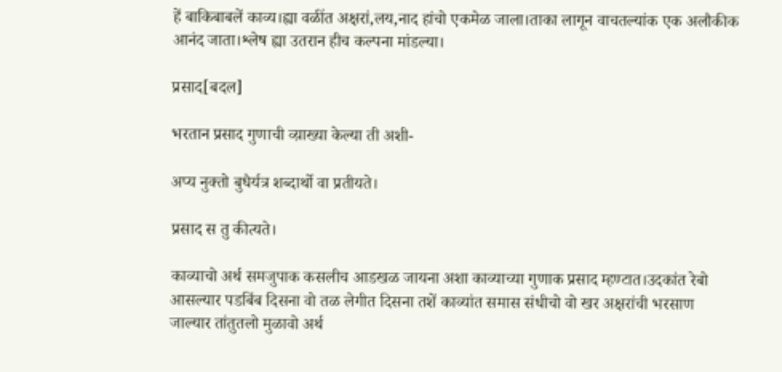हें बाकिबाबलें काव्य।ह्या वळींत अक्षरां,लय,नाद हांचो एकमेळ जाला।ताका लागून वाचतल्यांक एक अलौकीक आनंद जाता।श्लेष ह्या उतरान हीच कल्पना मांडल्या।

प्रसाद[बदल]

भरतान प्रसाद गुणाची व्य़ाख्या केल्या ती अशी-

अप्य नुक्तो बुधैर्यत्र शब्दार्थो वा प्रतीयते।

प्रसाद स तु कीत्यते।

काव्याचो अर्थ समजुपाक कसलीच आडखळ जायना अशा काव्याच्या गुणाक प्रसाद म्हण्टात।उदकांत रेबो आसल्यार पडबिंब दिसना वो तळ लेगीत दिसना तशें काव्यांत समास संधीचो वो खर अक्षरांची भरसाण जाल्यार तांतुतलो मुळावो अर्थ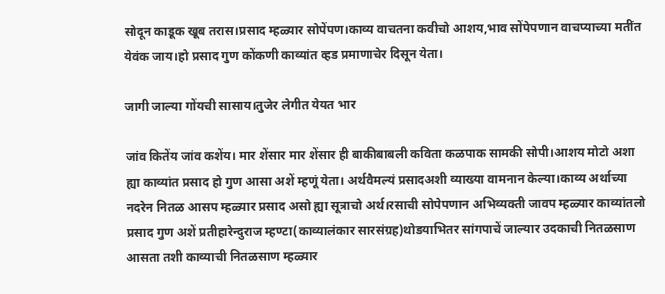सोदून काडूक खूब तरास।प्रसाद म्हळ्यार सोपेंपण।काव्य वाचतना कवीचो आशय,भाव सोंपेपणान वाचप्याच्या मतींत येवंक जाय।हो प्रसाद गुण कोंकणी काव्यांत व्हड प्रमाणाचेर दिसून येता।

जागी जाल्या गोंयची सासाय।तुजेर लेगीत येयत भार

जांव कितेंय जांव कशेंय। मार शेंसार मार शेंसार ही बाकीबाबली कविता कळपाक सामकी सोपी।आशय मोटो अशा ह्या काव्यांत प्रसाद हो गुण आसा अशें म्हणूं येता। अर्थवैमल्यं प्रसादअशी व्याख्या वामनान केल्या।काव्य अर्थाच्या नदरेन नितळ आसप म्हळ्यार प्रसाद असो ह्या सूत्राचो अर्थ।रसाची सोपेपणान अभिव्यक्ती जावप म्हळ्यार काव्यांतलो प्रसाद गुण अशें प्रतीहारेन्दुराज म्हण्टा(काव्यालंकार सारसंग्रह)थोडयाभितर सांगपाचें जाल्यार उदकाची नितळसाण आसता तशी काव्याची नितळसाण म्हळ्यार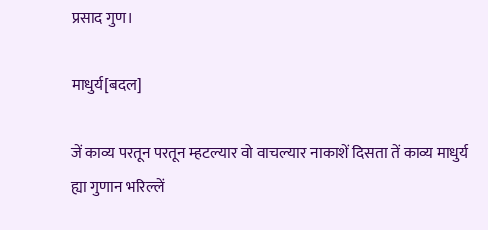प्रसाद गुण।

माधुर्य[बदल]

जें काव्य परतून परतून म्हटल्यार वो वाचल्यार नाकाशें दिसता तें काव्य माधुर्य ह्या गुणान भरिल्लें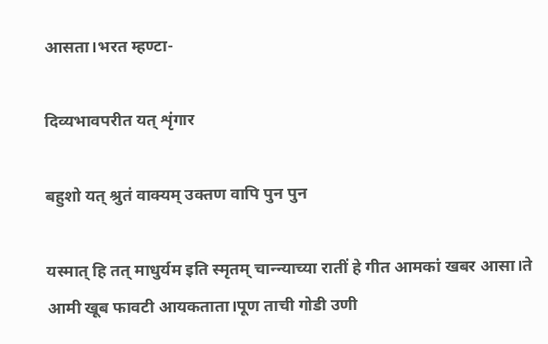आसता।भरत म्हण्टा-

दिव्यभावपरीत यत् शृंगार

बहुशो यत् श्रुतं वाक्यम् उक्तण वापि पुन पुन

यस्मात् हि तत् माधुर्यम इति स्मृतम् चान्न्याच्या रातीं हे गीत आमकां खबर आसा।ते आमी खूब फावटी आयकताता।पूण ताची गोडी उणी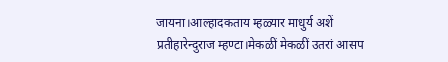जायना।आल्हादकताय म्हळ्यार माधुर्य अशें प्रतीहारेन्दुराज म्हण्टा।मेकळीं मेकळीं उतरां आसप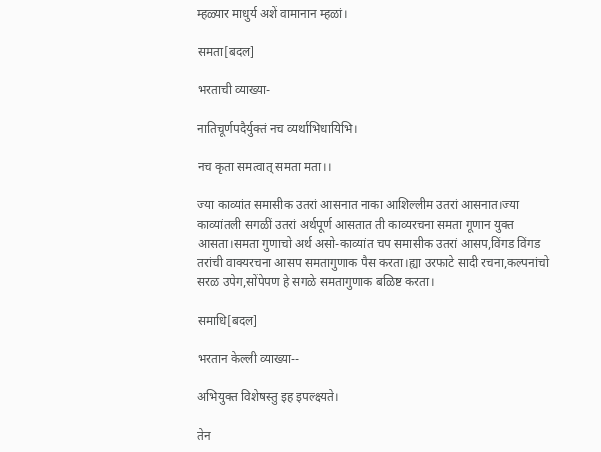म्हळ्यार माधुर्य अशें वामानान म्हळां।

समता[बदल]

भरताची व्याख्या-

नातिचूर्णपदैर्युक्तं नच व्यर्थाभिधायिभि।

नच कृता समत्वात् समता मता।।

ज्या काव्यांत समासीक उतरां आसनात नाका आशिल्लीम उतरां आसनात।ज्या काव्यांतली सगळीं उतरां अर्थपूर्ण आसतात ती काव्यरचना समता गूणान युक्त आसता।समता गुणाचो अर्थ असो-काव्यांत चप समासीक उतरां आसप,विंगड विंगड तरांची वाक्यरचना आसप समतागुणाक पैस करता।ह्या उरफाटे सादी रचना,कल्पनांचो सरळ उपेग,सोंपेपण हे सगळे समतागुणाक बळिष्ट करता।

समाधि[बदल]

भरतान केल्ली व्याख्या--

अभियुक्त विशेषस्तु इह इपल्क्ष्यते।

तेन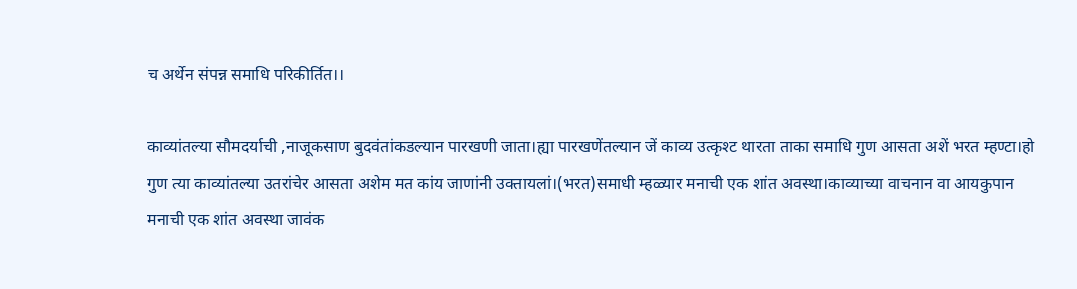च अर्थेन संपन्न समाधि परिकीर्तित।।

काव्यांतल्या सौमदर्याची ,नाजूकसाण बुदवंतांकडल्यान पारखणी जाता।ह्या पारखणेंतल्यान जें काव्य उत्कृश्ट थारता ताका समाधि गुण आसता अशें भरत म्हण्टा।हो गुण त्या काव्यांतल्या उतरांचेर आसता अशेम मत कांय जाणांनी उक्तायलां।(भरत)समाधी म्हळ्यार मनाची एक शांत अवस्था।काव्याच्या वाचनान वा आयकुपान मनाची एक शांत अवस्था जावंक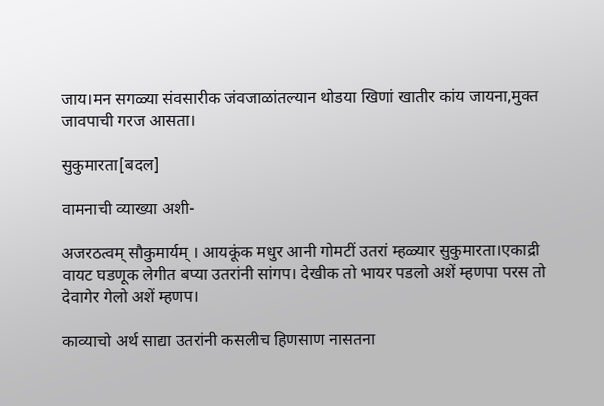जाय।मन सगळ्या संवसारीक जंवजाळांतल्यान थोडया खिणां खातीर कांय जायना,मुक्त जावपाची गरज आसता।

सुकुमारता[बदल]

वामनाची व्याख्या अशी-

अजरठत्वम् सौकुमार्यम् । आयकूंक मधुर आनी गोमटीं उतरां म्हळ्यार सुकुमारता।एकाद्री वायट घडणूक लेगीत बप्या उतरांनी सांगप। देखीक तो भायर पडलो अशें म्हणपा परस तो देवागेर गेलो अशें म्हणप।

काव्याचो अर्थ साद्या उतरांनी कसलीच हिणसाण नासतना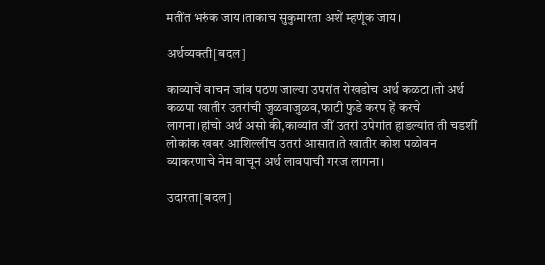मतींत भरुंक जाय।ताकाच सुकुमारता अशें म्हणूंक जाय।

अर्थव्यक्ती[बदल]

काव्याचें वाचन जांव पठण जाल्या उपरांत रोखडोच अर्थ कळटा।तो अर्थ कळपा खातीर उतरांची जुळवाजुळव,फाटी फुडे करप हें करचे लागना।हांचो अर्थ असो की,काव्यांत जीं उतरां उपेगांत हाडल्यांत ती चडशीं लोकांक खबर आशिल्लींच उतरां आसात।ते खातीर कोश पळोवन व्याकरणाचे नेम वाचून अर्थ लावपाची गरज लागना।

उदारता[बदल]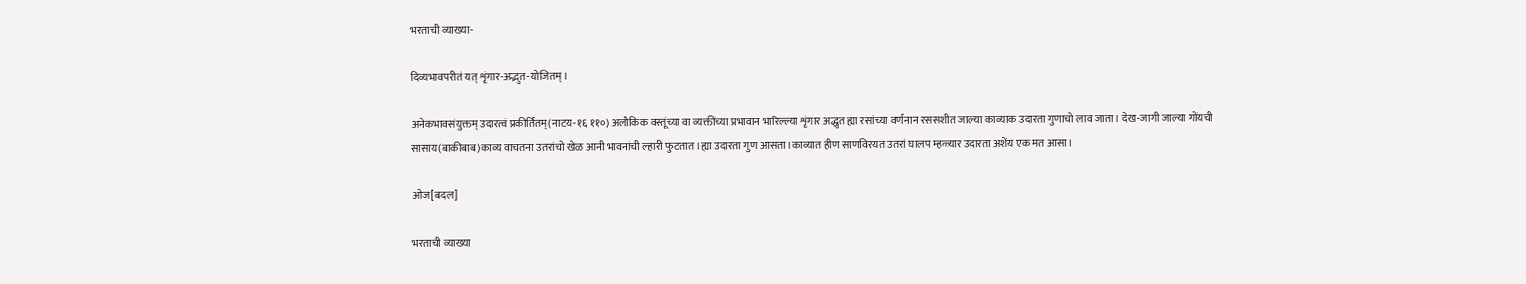भरताची व्याख्या-

दिव्यभावपरीतं यत् शृंगार-अद्भुत-योजितम्।

अनेकभावसंयुक्तम् उदारत्वं प्रकीर्तितम्(नाटय-१६ ११०) अलौकिक वस्तूंच्या वा व्यक्तींच्या प्रभावान भारिल्ल्या शृंगार अद्धुत ह्या रसांच्या वर्णनान रससशीत जाल्या काव्याक उदारता गुणाचो लाव जाता। देख-जागी जाल्या गोंयची सासाय(बाकीबाब)काव्य वाचतना उतरांचो खेळ आनी भावनांची ल्हारी फुटतात।ह्या उदारता गुण आसता।काव्यात हीण साणविरयत उतरां घालप म्हळ्यार उदारता अशेंय एक मत आसा।

ओज[बदल]

भरताची व्याख्या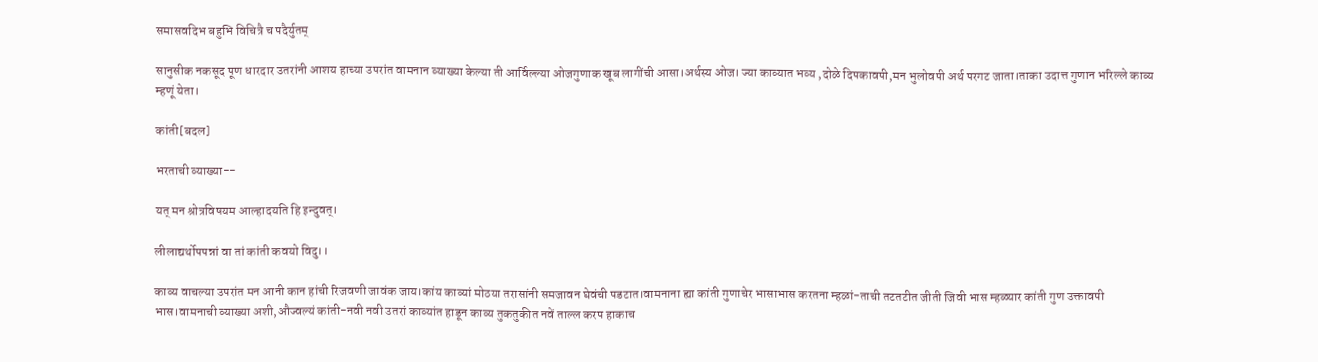समासवदिभ बहुभि विचित्रै च पदैर्युतम्

सानुसीक नकसूद पूण धारदार उतरांनी आशय हाच्या उपरांत वामनान व्याख्या केल्या ती आर्विल्ल्या ओजगुणाक खूब लागींची आसा।अर्थस्य ओज। ज्या काव्यात भव्य ,दोळे दिपकावपी,मन भुलोवपी अर्थ परगट जाता।ताका उदात्त गुणान भरिल्ले काव्य म्हणूं येता।

कांती[बदल]

भरताची व्याख्या--

यत् मन श्रोत्रविषयम आल्हादयति हि इन्दुवत्।

लीलाद्यर्थोपपन्नां वा तां कांती कवयो विदु।।

काव्य वाचल्या उपरांत मन आनी कान हांची रिजवणी जावंक जाय।कांय काव्यां मोठया तरासांनी समजावन घेवंची पडटात।वामनाना ह्या कांती गुणाचेर भासाभास करतना म्हळां-ताची तटतटीत जीती जिवी भास म्हळ्यार कांती गुण उक्तावपी भास।वामनाची व्याख्या अशी,औज्वल्यं कांती-नवी नवी उतरां काव्यांत हाडून काव्य तुकतुकीत नवें ताल्ल करप हाकाच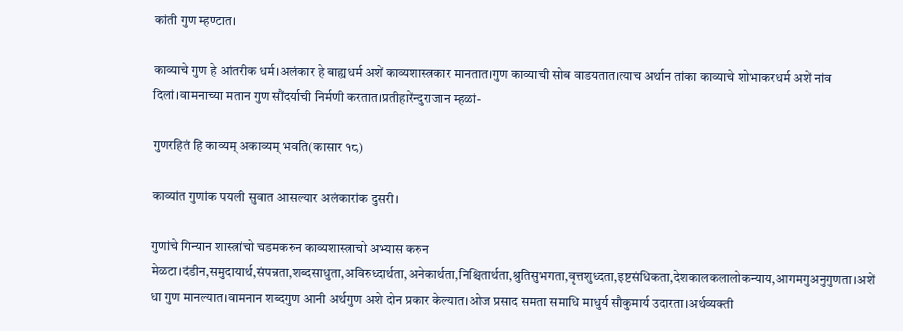कांती गुण म्हण्टात।

काव्याचे गुण हे आंतरीक धर्म।अलंकार हे बाह्यधर्म अशें काव्यशास्त्रकार मानतात।गुण काव्याची सोब वाडयतात।त्याच अर्थान तांका काव्याचे शोभाकरधर्म अशें नांव दिलां।वामनाच्या मतान गुण सौंदर्याची निर्मणी करतात।प्रतीहारेंन्दुराजान म्हळां-

गुणरहितं हि काव्यम् अकाव्यम् भवति(कासार १८)

काव्यांत गुणांक पयली सुवात आसल्यार अलंकारांक दुसरी।

गुणांचे गिन्यान शास्त्रांचो चडमकरुन काव्यशास्त्राचो अभ्यास करुन मेळटा।दंडीन,समुदायार्थ,संपन्नता,शब्दसाधुता,अविरुध्दार्थता,अनेकार्थता,निश्चितार्थता,श्रुतिसुभगता,वृत्तशुध्दता,इष्टसंधिकता,देशकालकलालोकन्याय,आगमगुअनुगुणता।अशें धा गुण मानल्यात।वामनान शब्दगुण आनी अर्थगुण अशे दोन प्रकार केल्यात।ओज प्रसाद समता समाधि माधुर्य सौकुमार्य उदारता।अर्थव्यक्ती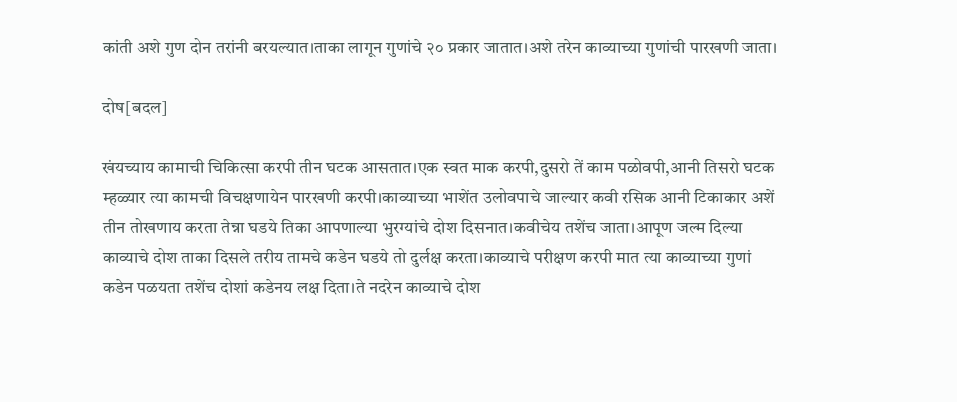कांती अशे गुण दोन तरांनी बरयल्यात।ताका लागून गुणांचे २० प्रकार जातात।अशे तरेन काव्याच्या गुणांची पारखणी जाता।

दोष[बदल]

खंयच्याय कामाची चिकित्सा करपी तीन घटक आसतात।एक स्वत माक करपी,दुसरो तें काम पळोवपी,आनी तिसरो घटक म्हळ्यार त्या कामची विचक्षणायेन पारखणी करपी।काव्याच्या भाशेंत उलोवपाचे जाल्यार कवी रसिक आनी टिकाकार अशें तीन तोखणाय करता तेन्ना घडये तिका आपणाल्या भुरग्यांचे दोश दिसनात।कवीचेय तशेंच जाता।आपूण जल्म दिल्या काव्याचे दोश ताका दिसले तरीय तामचे कडेन घडये तो दुर्लक्ष करता।काव्याचे परीक्षण करपी मात त्या काव्याच्या गुणां कडेन पळयता तशेंच दोशां कडेनय लक्ष दिता।ते नदरेन काव्याचे दोश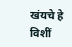खंयचे हे विशीं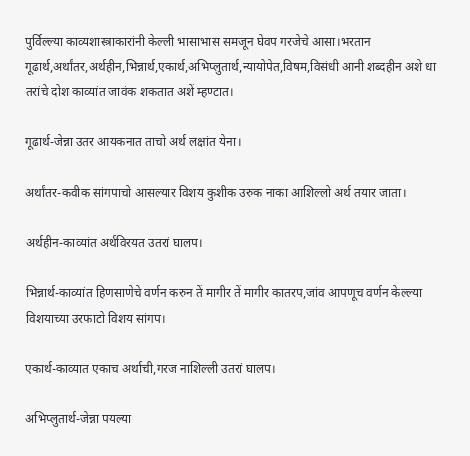पुर्विल्ल्या काव्यशास्त्राकारांनी केल्ली भासाभास समजून घेवप गरजेचे आसा।भरतान गूढार्थ,अर्थांतर,अर्थहीन,भिन्नार्थ,एकार्थ,अभिप्लुतार्थ,न्यायोपेत,विषम,विसंधी आनी शब्दहीन अशे धा तरांचे दोश काव्यांत जावंक शकतात अशें म्हण्टात।

गूढार्थ-जेन्ना उतर आयकनात ताचो अर्थ लक्षांत येना।

अर्थांतर-कवीक सांगपाचो आसल्यार विशय कुशीक उरुक नाका आशिल्लो अर्थ तयार जाता।

अर्थहीन-काव्यांत अर्थविरयत उतरां घालप।

भिन्नार्थ-काव्यांत हिणसाणेचे वर्णन करुन तें मागीर तें मागीर कातरप,जांव आपणूच वर्णन केल्ल्या विशयाच्या उरफाटो विशय सांगप।

एकार्थ-काव्यात एकाच अर्थाची,गरज नाशिल्ली उतरां घालप।

अभिप्लुतार्थ-जेन्ना पयल्या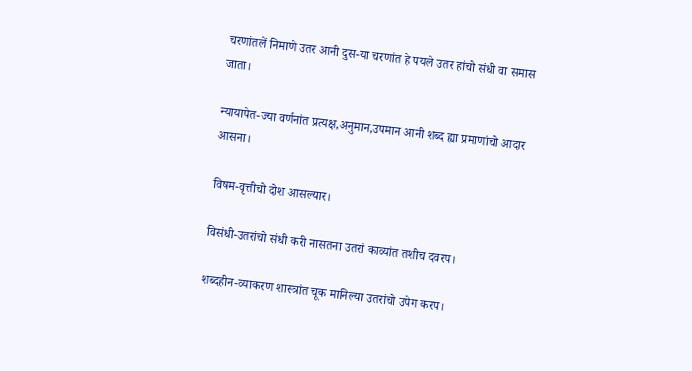चरणांतलें निमाणे उतर आनी दुस-या चरणांत हे पयले उतर हांचो संधी वा समास जाता।

न्यायापेत-ज्या वर्णनांत प्रत्यक्ष,अनुमान,उपमान आनी शब्द ह्या प्रमाणांचो आदार आसना।

विषम-वृत्तीचो दोश आसल्यार।

विसंधी-उतरांचो संधी करी नासतना उतरां काव्यांत तशीच दवरप।

शब्दहीन-व्याकरण शास्त्रांत चूक मानिल्या उतरांचो उपेग करप।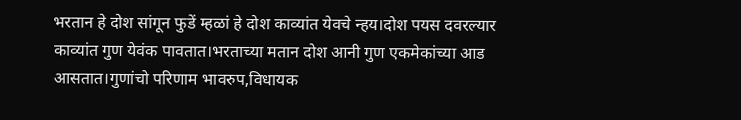भरतान हे दोश सांगून फुडें म्हळां हे दोश काव्यांत येवचे न्हय।दोश पयस दवरल्यार काव्यांत गुण येवंक पावतात।भरताच्या मतान दोश आनी गुण एकमेकांच्या आड आसतात।गुणांचो परिणाम भावरुप,विधायक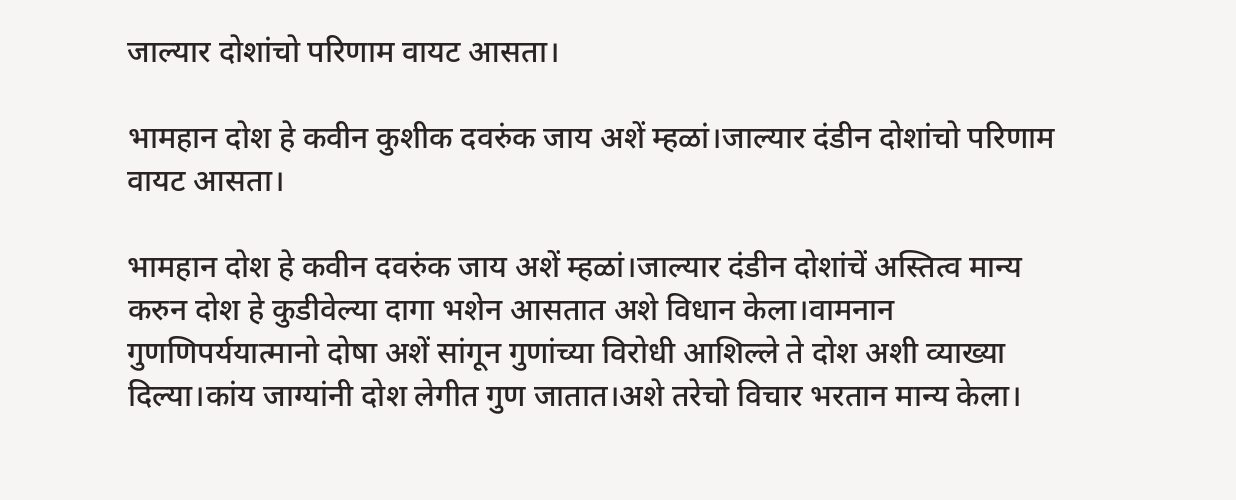जाल्यार दोशांचो परिणाम वायट आसता।

भामहान दोश हे कवीन कुशीक दवरुंक जाय अशें म्हळां।जाल्यार दंडीन दोशांचो परिणाम वायट आसता।

भामहान दोश हे कवीन दवरुंक जाय अशें म्हळां।जाल्यार दंडीन दोशांचें अस्तित्व मान्य करुन दोश हे कुडीवेल्या दागा भशेन आसतात अशे विधान केला।वामनान गुणणिपर्ययात्मानो दोषा अशें सांगून गुणांच्या विरोधी आशिल्ले ते दोश अशी व्याख्या दिल्या।कांय जाग्यांनी दोश लेगीत गुण जातात।अशे तरेचो विचार भरतान मान्य केला।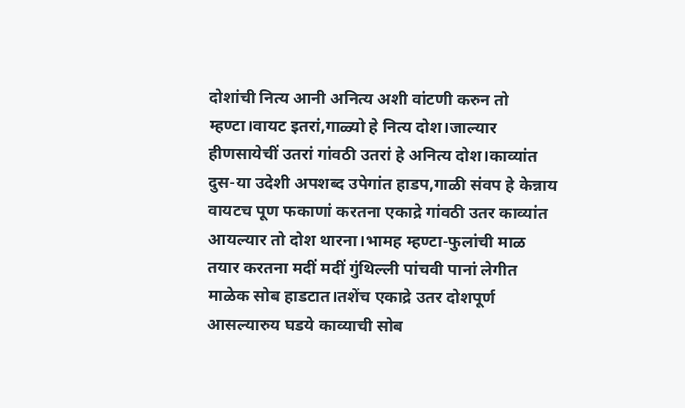दोशांची नित्य आनी अनित्य अशी वांटणी करुन तो म्हण्टा।वायट इतरां,गाळ्यो हे नित्य दोश।जाल्यार हीणसायेचीं उतरां गांवठी उतरां हे अनित्य दोश।काव्यांत दुस-या उदेशी अपशब्द उपेगांत हाडप,गाळी संवप हे केन्नाय वायटच पूण फकाणां करतना एकाद्रे गांवठी उतर काव्यांत आयल्यार तो दोश थारना।भामह म्हण्टा-फुलांची माळ तयार करतना मदीं मदीं गुंथिल्ली पांचवी पानां लेगीत माळेक सोब हाडटात।तशेंच एकाद्रे उतर दोशपूर्ण आसल्यारुय घडये काव्याची सोब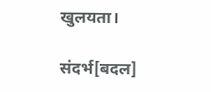खुलयता।

संदर्भ[बदल]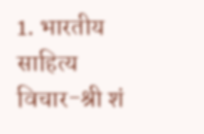1. भारतीय साहित्य विचार-श्री शं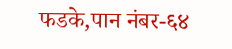फडके,पान नंबर-६४